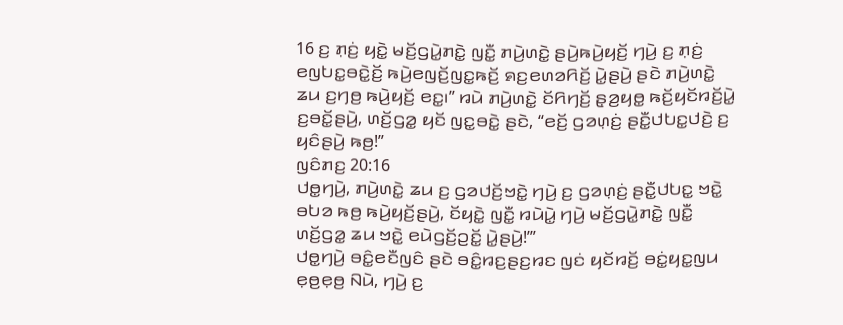16 ꤢ꤬ ꤊ꤫ꤢꤦ꤬ ꤟꤢꤧ꤭ ꤗꤢꤩ꤬ꤞꤣꤧ꤭ꤊꤢꤧ꤭ ꤜꤢꤪ꤭ ꤊꤣꤧ꤬ꤛꤢꤧ꤭ ꤔꤣꤧ꤬ꤒꤣꤧ꤬ꤟꤢꤩ꤬ ꤚꤣꤧ꤬ ꤢ꤬ ꤊ꤫ꤢꤦ꤬ ꤕꤜꤝꤢ꤭ꤋꤢꤧ꤭ꤢꤩ꤬ ꤒꤣꤧ꤬ꤕꤜꤢꤩ꤬ꤜꤢ꤭ꤒꤢꤩ꤬ ꤎꤢ꤬ꤕꤛꤤꤖꤢꤩ꤬ ꤣꤧ꤭ꤔꤣꤧ꤬ ꤔꤢꤧ ꤊꤣꤧ꤬ꤛꤢꤧ꤭ ꤘꤣ ꤢ꤬ꤚꤥ꤬ ꤒꤣꤧ꤬ꤟꤢꤩ꤬ ꤕꤢ꤭꤯” ꤙꤣꤧ ꤊꤣꤧ꤬ꤛꤢꤧ꤭ ꤢꤩꤖꤚꤢꤩ꤬ ꤔ꤫ꤤ꤬ꤟꤥ꤭ ꤒꤢꤩ꤬ꤟꤢꤩꤙꤢꤩ꤬ꤣꤧ꤭ ꤢ꤬ꤋꤢꤩ꤭ꤔꤣꤧ꤬, ꤛꤢꤩ꤬ꤞꤤ꤭ ꤟꤢꤩ ꤜꤢ꤭ꤋꤢꤧ꤭ ꤔꤢꤧ, “ꤕꤢꤩ꤬ ꤞꤤꤛ꤫ꤢꤦ꤬ ꤔꤢꤪ꤭ꤓꤝꤢ꤭ꤓꤢꤧ꤬ ꤢ꤬ ꤟꤢꤨꤔꤣꤧ꤬ ꤒꤥ꤬!”
ꤜꤢꤨꤊꤢ꤬ 20:16
ꤓꤥ꤭ꤚꤣꤧ꤬, ꤊꤣꤧ꤬ꤛꤢꤧ꤭ ꤘꤣ ꤢ꤬ ꤞꤤꤓꤢꤩ꤬ꤠꤢꤧ꤭ ꤚꤣꤧ꤬ ꤢ꤬ ꤞꤤꤛ꤫ꤢꤦ꤬ ꤔꤢꤪ꤭ꤓꤝꤢ꤭ ꤠꤢꤧ꤭ ꤋꤝꤤ ꤒꤥ꤬ ꤒꤣꤧ꤬ꤟꤢꤩ꤬ꤔꤣꤧ꤬, ꤢꤩꤟꤢꤧ꤭ ꤜꤢꤪ꤭ ꤙꤣꤧꤣꤧ꤭ ꤚꤣꤧ꤬ ꤗꤢꤩ꤬ꤞꤣꤧ꤭ꤊꤢꤧ꤭ ꤜꤢꤪ꤭ ꤛꤢꤩ꤬ꤞꤤ꤭ ꤘꤣ ꤠꤢꤧ꤭ ꤕꤣꤧꤞꤢꤩ꤬ꤑꤢꤩ꤭ ꤣꤧ꤭ꤔꤣꤧ꤬!’”
ꤓꤥ꤭ꤚꤣꤧ꤬ ꤋꤢꤨ꤭ꤕꤢꤪꤜꤢꤨ ꤔꤢꤧ ꤋꤢꤨ꤭ꤙꤢ꤬ꤔꤢ꤬ꤙꤢ ꤜꤢꤦ ꤟꤢꤩꤙꤢꤩ꤬ ꤋꤢꤦ꤭ꤟꤢ꤭ꤜꤣ ꤕ꤫ꤥ꤬ꤕ꤫ꤥ꤬ ꤡꤣꤧ, ꤚꤣꤧ꤬ ꤢ꤬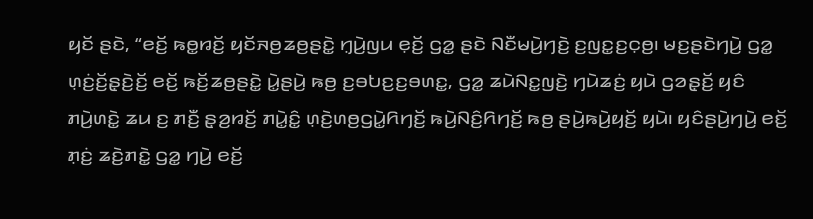ꤟꤢꤩ ꤔꤢꤧ, “ꤕꤢꤩ꤬ ꤒꤥ꤭ꤙꤢꤩ꤬ ꤟꤢꤩꤏꤥ꤬ꤘꤥ꤬ꤔꤢꤧ꤭ ꤚ꤫ꤣꤧ꤬ꤜꤣ ꤕ꤫ꤢꤩ꤬ ꤞꤤ꤭ ꤔꤢꤧ ꤡꤢꤪꤗꤣꤧ꤬ꤚꤢꤧ꤬ ꤢ꤬ꤜꤢ꤭ꤢ꤬ꤍ꤫ꤥ꤬꤯ ꤗꤢ꤬ꤔꤢꤧꤚꤣꤧ꤬ ꤞꤤ꤭ ꤛ꤫ꤢꤦ꤬ꤢꤩ꤬ꤔ꤫ꤢꤧ꤬ꤢꤩ꤬ ꤕꤢꤩ꤬ ꤒꤢꤩ꤬ꤘꤥ꤬ꤔꤢꤧ꤭ ꤣꤧ꤭ꤔꤣꤧ꤬ ꤒꤥ꤬ ꤢ꤬ꤋꤝꤢ꤬ꤢ꤬ꤋꤛꤢ꤭, ꤞꤤ꤭ ꤘꤣꤧꤡꤢ꤭ꤜꤢꤧ꤬ ꤚꤣꤧꤘꤢꤦ꤬ ꤟꤣꤧ ꤞꤤꤔ꤫ꤢꤩ꤬ ꤟꤢꤨ ꤊꤣꤧ꤬ꤛꤢꤧ꤭ ꤘꤣ ꤢ꤬ ꤊꤢꤪ꤬ ꤔ꤫ꤤ꤬ꤙꤢꤩ꤬ ꤊꤣꤧ꤭ꤢꤨ꤭ ꤛ꤫ꤢꤧ꤬ꤛꤥ꤬ꤞꤣꤧ꤭ꤖꤚꤢꤩ꤬ ꤒꤣꤧ꤬ꤡꤢꤨ꤬ꤖꤚꤢꤩ꤬ ꤒꤥ꤬ ꤔꤣꤧ꤬ꤒꤣꤧ꤬ꤟꤢꤩ꤬ ꤟꤣꤧ꤯ ꤟꤢꤨꤔꤣꤧ꤬ꤚꤣꤧ꤬ ꤕꤢꤩ꤬ ꤊ꤫ꤢꤦ꤬ ꤘꤢꤧ꤬ꤊꤢꤧ꤭ ꤞꤤ꤭ ꤚꤣꤧ꤬ ꤕꤢꤩ꤬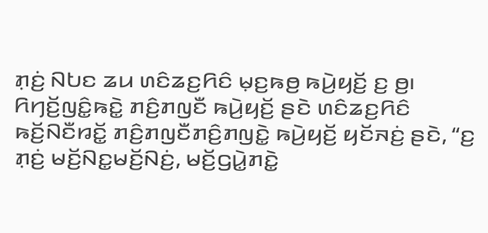ꤊ꤫ꤢꤦ꤬ ꤡꤝꤢ ꤘꤣ ꤛꤢꤨꤘꤢ꤬ꤖꤢꤨ ꤗ꤫ꤢ꤬ꤒꤥ꤬ ꤒꤣꤧ꤬ꤟꤢꤩ꤬ ꤢ꤬ ꤥ꤬꤯
ꤖꤚꤢꤩ꤬ꤜꤢꤨ꤭ꤒꤢꤧ꤭ ꤊꤢꤨ꤬ꤊꤜꤢꤪ ꤒꤣꤧ꤬ꤟꤢꤩ꤬ ꤔꤢꤧ ꤛꤢꤨꤘꤢ꤬ꤖꤢꤨ ꤒꤢꤩ꤬ꤡꤢꤪꤙꤢꤩ꤭ ꤊꤢꤨ꤬ꤊꤜꤢꤪꤊꤢꤨ꤬ꤊꤜꤢꤧ꤭ ꤒꤣꤧ꤬ꤟꤢꤩ꤬ ꤟꤢꤩꤏꤢꤦ꤬ ꤔꤢꤧ, “ꤢ꤬ ꤊ꤫ꤢꤦ꤬ ꤗꤢꤩ꤬ꤡꤢ꤭ꤗꤢꤩ꤬ꤡꤢꤦ꤬, ꤗꤢꤩ꤬ꤞꤣꤧ꤭ꤊꤢꤧ꤭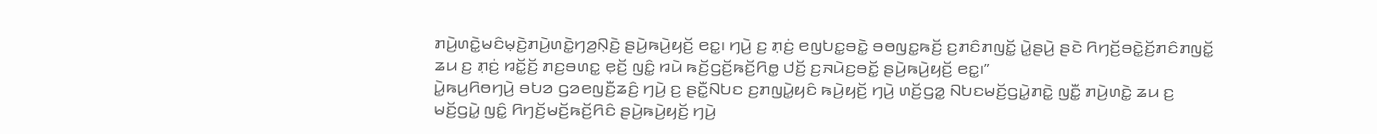ꤊꤣꤧ꤬ꤛꤢꤧ꤭ꤗꤢꤨꤗ꤫ꤢꤧ꤬ꤊꤣꤧ꤬ꤛꤢꤧ꤭ꤚꤤ꤬ꤡ꤫ꤢꤧ꤬ ꤔꤣꤧ꤬ꤒꤣꤧ꤬ꤟꤢꤩ꤬ ꤕꤢ꤭꤯ ꤚꤣꤧ꤬ ꤢ꤬ ꤊ꤫ꤢꤦ꤬ ꤕꤜꤝꤢ꤭ꤋꤢꤧ꤭ ꤋꤥꤜꤢ꤭ꤒꤢꤩ꤬ ꤢ꤬ꤊꤢꤨꤊꤜꤢꤩ꤭ ꤣꤧ꤭ꤔꤣꤧ꤬ ꤔꤢꤧ ꤖꤚꤢꤩ꤬ꤋꤢꤧ꤭ꤢꤩ꤬ꤊꤢꤨꤊꤜꤢꤩ꤭ ꤘꤣ ꤢ꤬ ꤊ꤫ꤢꤦ꤬ ꤙꤢꤩ꤭ꤢꤩ꤬ ꤊꤢ꤬ꤋꤛꤢ꤭ ꤕ꤫ꤢꤩ꤬ ꤜꤢꤨ꤭ ꤙꤣꤧ ꤒꤢꤩ꤬ꤞꤢꤩ꤬ꤒꤢꤩ꤬ꤖꤥ꤭ ꤓꤢꤩ꤬ ꤢ꤬ꤏꤣꤧꤢ꤬ꤋꤢꤩ꤭ ꤔꤣꤧ꤬ꤒꤣꤧ꤬ꤟꤢꤩ꤬ ꤕꤢ꤭꤯”
ꤣꤧ꤭ꤒꤣ꤬ꤖꤥꤚꤣꤧ꤬ ꤋꤝꤤ ꤞꤤꤕꤜꤢꤪ꤬ꤘꤢꤨ꤬ ꤚꤣꤧ꤬ ꤢ꤬ ꤔꤢꤪ꤭ꤡꤝꤢ ꤢ꤬ꤊꤜꤣꤧ꤭ꤟꤢꤨ ꤒꤣꤧ꤬ꤟꤢꤩ꤬ ꤚꤣꤧ꤬ ꤛꤢꤩ꤬ꤞꤤ꤭ ꤡꤝꤢꤗꤢꤩ꤬ꤞꤣꤧ꤭ꤊꤢꤧ꤭ ꤜꤢꤪ꤭ ꤊꤣꤧ꤬ꤛꤢꤧ꤭ ꤘꤣ ꤢ꤬ ꤗꤢꤩ꤬ꤞꤣꤧ꤭ ꤜꤢꤨ꤭ ꤖꤚꤢꤩ꤬ꤗꤢꤩ꤬ꤒꤢꤩ꤬ꤖꤢꤨ ꤔꤣꤧ꤬ꤒꤣꤧ꤬ꤟꤢꤩ꤬ ꤚꤣꤧ꤬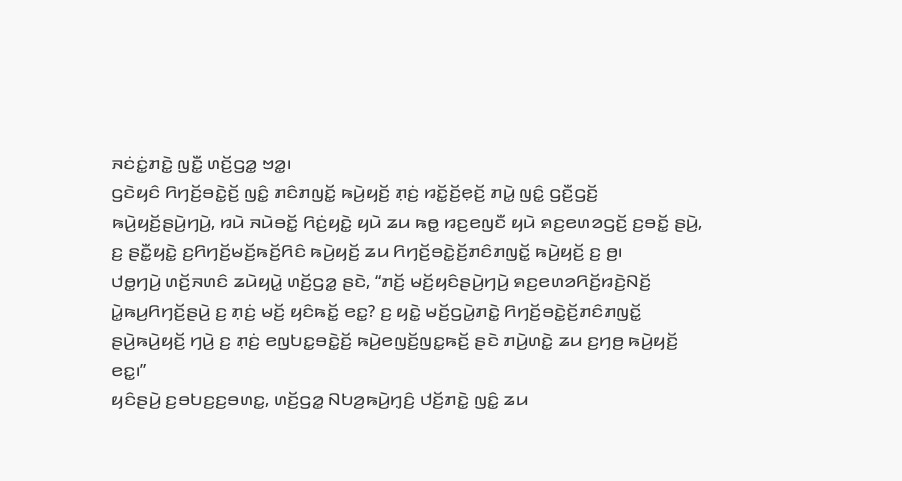ꤏꤢꤦꤢꤦ꤭ꤊꤢꤧ꤭ ꤜꤢꤪ꤭ ꤛꤢꤩ꤬ꤞꤤ꤭ ꤠꤤ꤭꤯
ꤞꤢꤧꤟꤢꤨ ꤖꤚꤢꤩ꤬ꤋꤢꤧ꤭ꤢꤩ꤬ ꤜꤢꤨ꤭ ꤊꤢꤨꤊꤜꤢꤩ꤭ ꤒꤣꤧ꤬ꤟꤢꤩ꤬ ꤊ꤫ꤢꤦ꤬ ꤙꤢꤩ꤭ꤢꤩ꤬ꤕ꤫ꤢꤩ꤬ ꤊꤣꤧ꤭ ꤜꤢꤨ꤭ ꤞꤢꤪ꤬ꤞꤢꤩ꤬ ꤒꤣꤧ꤬ꤟꤢꤩ꤬ꤔꤣꤧ꤬ꤚꤣꤧ꤬, ꤙꤣꤧ ꤏꤣꤧꤋꤢꤩ꤭ ꤖꤢꤦ꤬ꤟꤢꤧ꤭ ꤟꤣꤧ ꤘꤣ ꤒꤥ꤭ ꤙꤢ꤬ꤕꤜꤢꤪ ꤟꤣꤧ ꤎꤢ꤬ꤕꤛꤤꤞꤢꤩ꤬ ꤢ꤬ꤋꤢꤩ꤭ ꤔꤣꤧ꤬, ꤢ꤬ ꤔꤢꤪ꤭ꤟꤢꤧ꤭ ꤢ꤬ꤖꤚꤢꤩ꤬ꤗꤢꤩ꤬ꤒꤢꤩ꤬ꤖꤢꤨ ꤒꤣꤧ꤬ꤟꤢꤩ꤬ ꤘꤣ ꤖꤚꤢꤩ꤬ꤋꤢꤧ꤭ꤢꤩ꤬ꤊꤢꤨꤊꤜꤢꤩ꤭ ꤒꤣꤧ꤬ꤟꤢꤩ꤬ ꤢ꤬ ꤥ꤬꤯
ꤓꤥ꤭ꤚꤣꤧ꤬ ꤛꤢꤩ꤬ꤏꤛꤢꤨ ꤘꤣꤧꤟꤣꤧ꤭ ꤛꤢꤩ꤬ꤞꤤ꤭ ꤔꤢꤧ, “ꤊꤢꤩ꤬ ꤗꤢꤩ꤬ꤟꤢꤨꤔꤣꤧ꤬ꤚꤣꤧ꤬ ꤎꤢ꤬ꤕꤛꤤꤖꤢꤩ꤬ꤙꤢꤧ꤬ꤡꤢꤩ꤬ ꤣꤧ꤭ꤒꤣ꤬ꤖꤚꤢꤩ꤬ꤔꤣꤧ꤬ ꤢ꤬ ꤊ꤫ꤢꤦ꤬ ꤗꤢꤩ꤬ ꤟꤢꤨꤒꤢꤩ꤭ ꤕꤢ꤭? ꤢ꤬ ꤟꤢꤧ꤭ ꤗꤢꤩ꤬ꤞꤣꤧ꤭ꤊꤢꤧ꤭ ꤖꤚꤢꤩ꤬ꤋꤢꤧ꤭ꤢꤩ꤬ꤊꤢꤨꤊꤜꤢꤩ꤭ ꤔꤣꤧ꤬ꤒꤣꤧ꤬ꤟꤢꤩ꤬ ꤚꤣꤧ꤬ ꤢ꤬ ꤊ꤫ꤢꤦ꤬ ꤕꤜꤝꤢ꤭ꤋꤢꤧ꤭ꤢꤩ꤬ ꤒꤣꤧ꤬ꤕꤜꤢꤩ꤬ꤜꤢ꤭ꤒꤢꤩ꤬ ꤔꤢꤧ ꤊꤣꤧ꤬ꤛꤢꤧ꤭ ꤘꤣ ꤢ꤬ꤚꤥ꤬ ꤒꤣꤧ꤬ꤟꤢꤩ꤬ ꤕꤢ꤭꤯”
ꤟꤢꤨꤔꤣꤧ꤬ ꤢ꤬ꤋꤝꤢ꤬ꤢ꤬ꤋꤛꤢ꤭, ꤛꤢꤩ꤬ꤞꤤ꤭ ꤡꤝꤤ꤬ꤒꤣꤧ꤬ꤚ꤫ꤢꤨ꤬ ꤓꤢꤩ꤬ꤊꤢꤧ꤭ ꤜꤢꤨ꤭ ꤘꤣ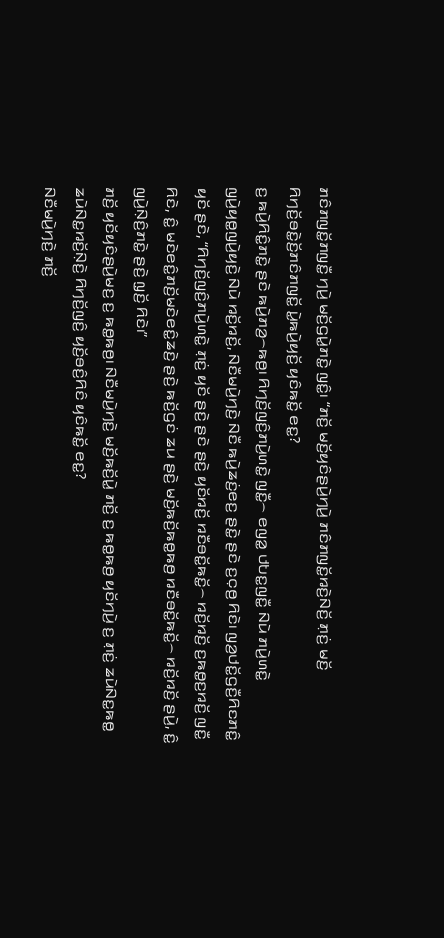ꤊꤢꤨꤊꤜꤢꤩ꤭ꤊꤜꤢꤪ꤭ ꤚꤣꤧ꤬ ꤗꤢꤩ꤬ꤞꤣꤧ꤭ꤊꤢꤧ꤭ ꤜꤢꤨ꤭꤯ “ꤊꤢꤩ꤬ ꤗꤢꤩ꤬ꤟꤢꤨꤔꤣꤧ꤬ꤚꤣꤧ꤬ ꤊꤢꤨꤊꤜꤢꤩ꤭ꤙꤢꤧ꤬ꤡꤢꤩ꤬ ꤊ꤫ꤢꤦ꤬ ꤗꤢꤩ꤬ ꤖꤚꤢꤩ꤬ꤋꤢꤧ꤭ꤢꤩ꤬ꤊꤢꤨꤊꤜꤢꤩ꤭ ꤣꤧ꤭ꤒꤣꤧ꤬ꤟꤢꤩ꤬ ꤟꤢꤨꤒꤢꤩ꤭ ꤕꤢ꤭?
ꤢ꤬ ꤒꤣꤧ꤬ꤖꤢꤨ꤭ꤊꤢꤧ꤭ ꤔꤢꤧ ꤒꤣꤧ꤬ꤊꤤ꤬꤮ꤒꤥ꤬꤯ ꤖꤚꤢꤩ꤬ꤜꤢꤨ꤬ꤊꤣꤧ꤬ꤛꤢꤧ꤭ ꤜꤢꤪ꤭꤮ ꤕꤜꤤ꤭ ꤓꤝꤢ꤭ꤜꤢꤪ꤭ ꤡꤣꤧ ꤊꤣꤧ꤬ꤛꤢꤧ꤭ ꤜꤣꤧ꤬ꤟꤥ꤭ꤜꤣꤧ꤬ꤟꤢꤧ꤬ ꤡꤣꤧ ꤙꤢꤩ꤬ꤙꤢꤩ꤬, ꤡꤢꤪꤗꤣꤧ꤬ꤚꤢꤧ꤬ ꤡꤢꤪ ꤒꤣꤧ꤬ꤘꤢꤦ꤬ꤕꤢ꤬ ꤔꤢꤧ꤭ ꤔꤢꤧ ꤢ꤬ꤍ꤫ꤥ꤬ ꤖꤢꤧ꤯ ꤜꤤ꤬ꤓꤢꤩ꤭ꤞꤢꤪ꤬ꤖꤢꤊꤢꤨ꤭ ꤟꤢꤩ ꤔꤢꤧ, “ꤖꤚꤢꤩ꤬ꤜꤢꤨ꤬ꤊꤣꤧ꤬ꤛꤢꤧ꤭ ꤊ꤫ꤢꤦ꤬ ꤟꤢꤩ ꤔꤢꤧ꤬ ꤔꤢꤧ ꤔꤢꤧ꤬ ꤟꤢꤩꤙꤢꤩ꤬ ꤙꤢꤪꤋꤢꤩ꤭ꤒꤢꤩ꤭꤮ ꤙꤢꤩ꤬ꤙꤢꤩ꤬ ꤢ꤬ꤒꤥ꤭ꤢ꤬ꤙꤢꤩ꤬ ꤜꤢꤪ꤭ ꤖꤢꤧ, ꤢꤨ꤭ ꤗꤢꤧꤕꤢꤨ꤭ꤊꤢꤩ꤬ꤗꤢꤧꤕꤢꤨ꤭ꤘꤢꤧ꤬ ꤔꤢꤧ꤬ ꤒꤢꤩ꤬ꤞꤢꤦ ꤘꤣ ꤔꤢꤧ꤬ ꤗꤢꤩ꤬ꤒꤢꤩ꤬ꤒꤥ꤭ꤒꤥ꤬ ꤙꤢꤪꤋꤢꤩ꤭ꤒꤢꤩ꤭꤮ ꤙꤢꤩ꤬ꤙꤢꤩ꤬ ꤔꤣꤧ꤬, ꤢꤨ꤭ ꤜꤣꤧ꤬ꤡ꤫ꤢꤨ꤬ꤊꤢꤧ꤭ ꤔꤢꤧ꤬ ꤜ꤫ꤢꤩ꤬ ꤖꤢꤧ꤯”
ꤊꤢꤩ꤬ ꤟꤢꤩꤟꤢꤨꤔꤣꤧ꤬ꤗꤢ꤬ ꤢ꤬ ꤒꤥ꤭ꤒꤥ꤬꤯ ꤡꤢꤪꤗꤣꤧ꤬ꤚꤢꤧ꤬ ꤗꤢꤩ꤬ꤒꤢꤩ꤬ꤣꤧ꤭ ꤊꤢꤩ꤬ ꤢ꤬ ꤒꤥ꤭ꤒꤥ꤬ ꤟꤢꤩꤚꤣꤧ꤬ ꤢ꤬ ꤊ꤫ꤢꤦ꤬ ꤘꤣꤧꤡꤢ꤭ꤒꤥ꤭ ꤘꤣꤧꤡꤢ꤭ꤙꤢꤩ꤬ꤡ꤫ꤢꤧ꤬ ꤖꤚꤢꤩ꤬ꤜꤢꤨ꤬ ꤟꤢꤩ꤬ꤋꤢꤨ꤬ꤖꤢꤨ ꤟꤢꤨꤒꤢꤩ꤭ ꤕꤢ꤭?
ꤡꤢꤪꤗꤣꤧ꤬ꤚꤢꤧ꤬ ꤊꤢꤩ꤬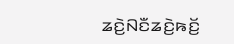ꤘꤢꤧ꤬ꤡꤢꤪꤘꤢꤧ꤬ꤒꤢꤩ꤬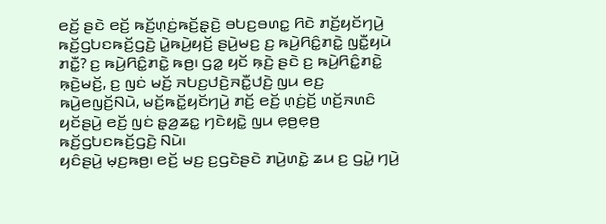ꤕꤢꤩ꤬ ꤔꤢꤧ ꤕꤢꤩ꤬ ꤒꤢꤩ꤬ꤛ꤫ꤢꤦ꤬ꤒꤢꤩ꤬ꤔ꤫ꤢꤧ꤬ ꤋꤝꤢ꤬ꤋꤛꤢ꤭ ꤖꤢꤧ ꤊꤢꤩ꤬ꤟꤢꤩꤚꤣꤧ꤬ ꤒꤢꤩ꤬ꤞꤝꤢꤒꤢꤩ꤬ꤞꤢꤧ꤬ ꤣꤧ꤭ꤒꤣꤧ꤬ꤟꤢꤩ꤬ ꤔꤣꤧ꤬ꤗꤢ꤬ ꤢ꤬ ꤒꤣꤧ꤬ꤖꤢꤨ꤭ꤊꤢꤧ꤭ ꤜꤢꤪ꤭ꤟꤣꤧ ꤊꤢꤪ꤭? ꤢ꤬ ꤒꤣꤧ꤬ꤖꤢꤨ꤭ꤊꤢꤧ꤭ ꤒꤥ꤬꤯ ꤞꤤ꤭ ꤟꤢꤩ ꤒ꤫ꤢꤧ꤬ ꤔꤢꤧ ꤢ꤬ ꤒꤣꤧ꤬ꤖꤢꤨ꤭ꤊꤢꤧ꤭ ꤒ꤫ꤢꤧ꤬ꤗꤢꤩ꤬, ꤢ꤬ ꤜꤢꤦ ꤗꤢꤩ꤬ ꤏꤝꤢ꤬ꤓꤢꤧ꤬ꤏꤢꤪ꤭ꤓꤢꤧ꤬ ꤜꤣ ꤕꤢ꤬ ꤒꤣꤧ꤬ꤕꤜꤢꤩ꤬ꤡꤣꤧ, ꤗꤢꤩ꤬ꤒꤢꤩ꤭ꤟꤢꤩꤚꤣꤧ꤬ ꤊꤢꤩ꤬ ꤕꤢꤩ꤬ ꤛ꤫ꤢꤦ꤬ꤢꤩ꤬ ꤛꤢꤩ꤬ꤏꤛꤢꤨ ꤟꤢꤩꤔꤣꤧ꤬ ꤕꤢꤩ꤬ ꤜꤢꤦ ꤔ꤫ꤤ꤬ꤘꤢ꤭ ꤚꤢꤧꤟꤢꤧ꤭ ꤜꤣ ꤕ꤫ꤥ꤬ꤕ꤫ꤥ꤬ ꤒꤢꤩ꤬ꤞꤝꤢꤒꤢꤩ꤬ꤞꤢꤧ꤬ ꤡꤣꤧ꤯
ꤟꤢꤨꤔꤣꤧ꤬ ꤗ꤫ꤢ꤬ꤒꤥ꤬꤯ ꤕꤢꤩ꤬ ꤗꤢ꤬ ꤢ꤬ꤞꤢꤧꤔꤢꤧ ꤊꤣꤧ꤬ꤛꤢꤧ꤭ ꤘꤣ ꤢ꤬ ꤞꤣꤧ꤭ ꤚꤣꤧ꤬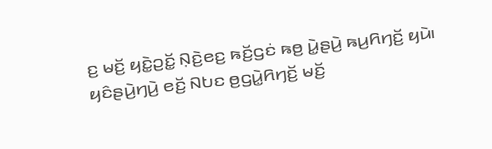ꤢ꤬ ꤗꤢꤩ꤬ ꤟꤢꤧ꤭ꤑꤢꤩ꤭ ꤡ꤫ꤢꤧ꤬ꤕꤢ꤬ ꤒꤢꤩ꤬ꤞꤢꤦ ꤒꤥ꤬ ꤣꤧ꤭ꤔꤣꤧ꤬ ꤒꤣ꤬ꤖꤚꤢꤩ꤬ ꤟꤣꤧ꤯ ꤟꤢꤨꤔꤣꤧ꤬ꤚꤣꤧ꤬ ꤕꤢꤩ꤬ ꤡꤝꤢ ꤥ꤬ꤞꤣꤧ꤭ꤖꤚꤢꤩ꤬ ꤗꤢꤩ꤬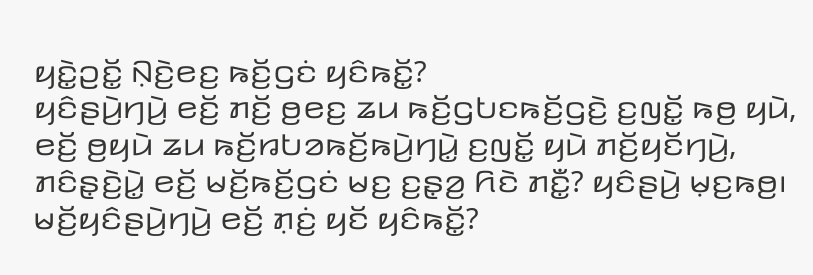ꤟꤢꤧ꤭ꤑꤢꤩ꤭ ꤡ꤫ꤢꤧ꤬ꤕꤢ꤬ ꤒꤢꤩ꤬ꤞꤢꤦ ꤟꤢꤨꤒꤢꤩ꤭?
ꤟꤢꤨꤔꤣꤧ꤬ꤚꤣꤧ꤬ ꤕꤢꤩ꤬ ꤊꤢꤩ꤬ ꤥ꤬ꤕꤢ꤬ ꤘꤣ ꤒꤢꤩ꤬ꤞꤝꤢꤒꤢꤩ꤬ꤞꤢꤧ꤬ ꤢ꤬ꤜꤢꤩ꤭ ꤒꤥ꤬ ꤟꤣꤧ, ꤕꤢꤩ꤬ ꤥ꤬ꤟꤣꤧ ꤘꤣ ꤒꤢꤩ꤬ꤙꤝꤤꤒꤢꤩ꤬ꤒꤣꤧ꤬ꤚꤣꤧ꤭ ꤢ꤬ꤜꤢꤩ꤭ ꤟꤣꤧ ꤊꤢꤩ꤬ꤟꤢꤩꤚꤣꤧ꤬, ꤊꤢꤨꤔ꤫ꤢꤧ꤬ꤣꤧ꤭ ꤕꤢꤩ꤬ ꤗꤢꤩ꤬ꤒꤢꤩ꤬ꤞꤢꤦ ꤗꤢ꤬ ꤢ꤬ꤔ꤫ꤤ꤬ ꤖꤢꤧ ꤊꤢꤪ꤭? ꤟꤢꤨꤔꤣꤧ꤬ ꤗ꤫ꤢ꤬ꤒꤥ꤬꤯
ꤗꤢꤩ꤬ꤟꤢꤨꤔꤣꤧ꤬ꤚꤣꤧ꤬ ꤕꤢꤩ꤬ ꤊ꤫ꤢꤦ꤬ ꤟꤢꤩ ꤟꤢꤨꤒꤢꤩ꤭?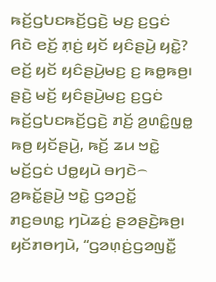ꤒꤢꤩ꤬ꤞꤝꤢꤒꤢꤩ꤬ꤞꤢꤧ꤬ ꤗꤢ꤬ ꤢ꤬ꤞꤢꤦ ꤖꤢꤧ ꤕꤢꤩ꤬ ꤊ꤫ꤢꤦ꤬ ꤟꤢꤩ ꤟꤢꤨꤔꤣꤧ꤬ ꤟꤢꤧ꤭? ꤕꤢꤩ꤬ ꤟꤢꤩ ꤟꤢꤨꤔꤣꤧ꤬ꤗꤢ꤬ ꤢ꤬ ꤒꤥ꤭ꤒꤥ꤬꤯ ꤔꤢꤧ꤬ ꤗꤢꤩ꤬ ꤟꤢꤨꤔꤣꤧ꤬ꤗꤢ꤬ ꤢ꤬ꤞꤢꤦ ꤒꤢꤩ꤬ꤞꤝꤢꤒꤢꤩ꤬ꤞꤢꤧ꤬ ꤊꤢꤩ꤬ ꤤ꤬ꤛꤢꤨ꤭ꤜꤥ꤭ ꤒꤥ꤬ ꤟꤢꤩꤔꤣꤧ꤬, ꤒꤢꤩ꤬ ꤘꤣ ꤠꤢꤧ꤭ ꤗꤢꤩ꤬ꤞꤢꤦ ꤓꤥ꤭ꤟꤣꤧ ꤋꤚꤢꤧ꤮ ꤤ꤬ꤒꤢꤩ꤭ꤔꤣꤧ꤬ ꤠꤢꤧ꤭ ꤞꤤꤑꤢꤩ꤭ ꤊꤢ꤬ꤋꤛꤢ꤭ ꤚꤣꤧꤘꤢꤦ꤬ ꤔꤤꤔꤢꤧ꤬ꤒꤥ꤬꤯ ꤟꤢꤩꤊꤥꤚꤣꤧ, “ꤞꤤꤛ꤫ꤢꤦ꤬ꤞꤤꤜꤢꤪ꤭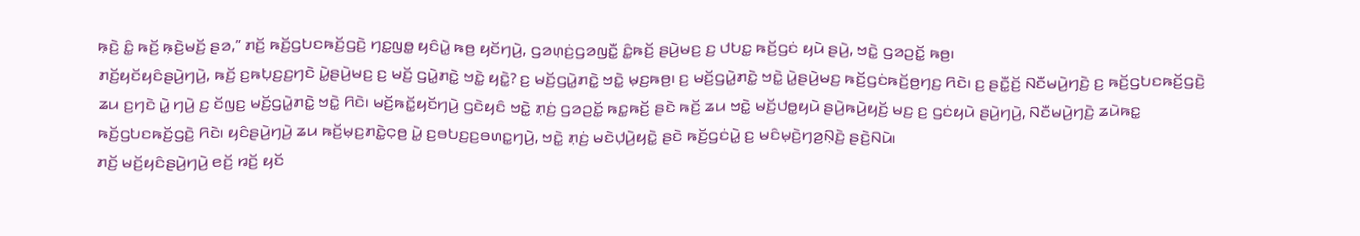ꤒ꤫ꤢꤧ꤬ ꤢꤨ꤭ ꤒꤢꤩ꤬ ꤒ꤫ꤢꤧ꤬ꤗꤢꤩ꤬ ꤔꤤ,” ꤊꤢꤩ꤬ ꤒꤢꤩ꤬ꤞꤝꤢꤒꤢꤩ꤬ꤞꤢꤧ꤬ ꤚꤢ꤭ꤜꤥ꤭ ꤟꤢꤨꤣꤧ꤭ ꤒꤥ꤬ ꤟꤢꤩꤚꤣꤧ꤬, ꤞꤤꤛ꤫ꤢꤦ꤬ꤞꤤꤜꤢꤪ꤭ ꤢꤨ꤭ꤒꤢꤩ꤬ ꤔꤣꤧ꤬ꤗꤢ꤬ ꤢ꤬ ꤓꤝꤢ꤭ ꤒꤢꤩ꤬ꤞꤢꤦ ꤟꤣꤧ ꤔꤣꤧ꤬, ꤠꤢꤧ꤭ ꤞꤤꤑꤢꤩ꤭ ꤒꤥ꤬꤯
ꤊꤢꤩ꤬ꤟꤢꤩꤟꤢꤨꤔꤣꤧ꤬ꤚꤣꤧ꤬, ꤒꤢꤩ꤬ ꤢ꤬ꤒꤝ꤫ꤢ꤬ꤢ꤬ꤚꤢꤧ ꤣꤧ꤭ꤔꤣꤧ꤬ꤗꤢ꤬ ꤢ꤬ ꤗꤢꤩ꤬ ꤞꤣꤧ꤭ꤊꤢꤧ꤭ ꤠꤢꤧ꤭ ꤟꤢꤧ꤭? ꤢ꤬ ꤗꤢꤩ꤬ꤞꤣꤧ꤭ꤊꤢꤧ꤭ ꤠꤢꤧ꤭ ꤗ꤫ꤢ꤬ꤒꤥ꤬꤯ ꤢ꤬ ꤗꤢꤩ꤬ꤞꤣꤧ꤭ꤊꤢꤧ꤭ ꤠꤢꤧ꤭ ꤣꤧ꤭ꤔꤣꤧ꤬ꤗꤢ꤬ ꤒꤢꤩ꤬ꤞꤢꤦꤒꤢꤩ꤬ꤥ꤬ꤚꤢ꤬ ꤖꤢꤧ꤯ ꤢ꤬ ꤔꤢꤪ꤭ꤢꤩ꤬ ꤡꤢꤪꤗꤣꤧ꤬ꤚꤢꤧ꤬ ꤢ꤬ ꤒꤢꤩ꤬ꤞꤝꤢꤒꤢꤩ꤬ꤞꤢꤧ꤬ ꤘꤣ ꤢ꤬ꤚꤢꤧ ꤣꤧ꤭ ꤚꤣꤧ꤬ ꤢ꤬ ꤢꤩꤜꤢ꤬ ꤗꤢꤩ꤬ꤞꤣꤧ꤭ꤊꤢꤧ꤭ ꤠꤢꤧ꤭ ꤖꤢꤧ꤯ ꤗꤢꤩ꤬ꤒꤢꤩ꤭ꤟꤢꤩꤚꤣꤧ꤬ ꤞꤢꤧꤟꤢꤨ ꤠꤢꤧ꤭ ꤊ꤫ꤢꤦ꤬ ꤞꤤꤑꤢꤩ꤭ ꤒꤢ꤭ꤒꤢꤩ꤬ ꤔꤢꤧ ꤒꤢꤩ꤬ ꤘꤣ ꤠꤢꤧ꤭ ꤗꤢꤩ꤬ꤓꤥ꤭ꤟꤣꤧ ꤔꤣꤧ꤬ꤒꤣꤧ꤬ꤟꤢꤩ꤬ ꤗꤢ꤬ ꤢ꤬ ꤞꤢꤦꤟꤣꤧ ꤔꤣꤧ꤬ꤚꤣꤧ꤬, ꤡꤢꤪꤗꤣꤧ꤬ꤚꤢꤧ꤬ ꤘꤣꤧꤒꤢ꤭ ꤒꤢꤩ꤬ꤞꤝꤢꤒꤢꤩ꤬ꤞꤢꤧ꤬ ꤖꤢꤧ꤯ ꤟꤢꤨꤔꤣꤧ꤬ꤚꤣꤧ꤬ ꤘꤣ ꤒꤢꤩ꤬ꤗ꤫ꤢ꤬ꤊꤢꤧ꤭ꤍ꤫ꤥ꤬ ꤣꤧ꤭ ꤢ꤬ꤋꤝꤢ꤬ꤢ꤬ꤋꤛꤢ꤭ꤚꤣꤧ꤬, ꤠꤢꤧ꤭ ꤊ꤫ꤢꤦ꤬ ꤗꤢꤧꤓ꤫ꤣꤧ꤬ꤟꤢꤧ꤭ ꤔꤢꤧ ꤒꤢꤩ꤬ꤞꤢꤦꤣꤧ꤭ ꤢ꤬ ꤗꤢꤨꤗ꤫ꤢꤧ꤬ꤚꤤ꤬ꤡ꤫ꤢꤧ꤬ ꤔꤢꤧ꤬ꤡꤣꤧ꤯
ꤊꤢꤩ꤬ ꤗꤢꤩ꤬ꤟꤢꤨꤔꤣꤧ꤬ꤚꤣꤧ꤬ ꤕꤢꤩ꤬ ꤙꤢꤩ꤬ ꤟꤢꤩ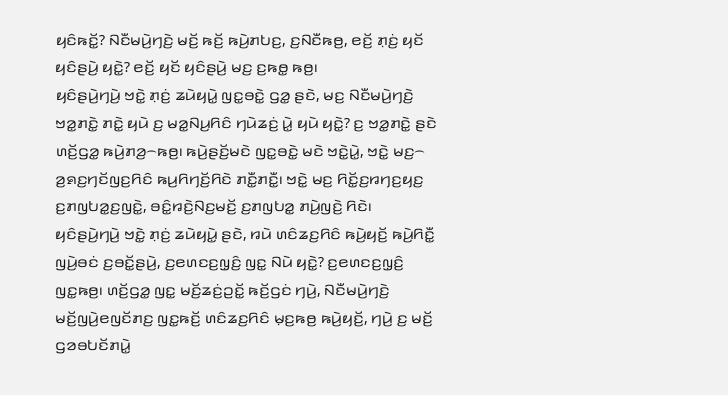ꤟꤢꤨꤒꤢꤩ꤭? ꤡꤢꤪꤗꤣꤧ꤬ꤚꤢꤧ꤬ ꤗꤢꤩ꤬ ꤒꤢꤩ꤬ ꤒꤣꤧ꤬ꤊꤝꤢ꤬, ꤢ꤬ꤡꤢꤪꤒꤥ꤬, ꤕꤢꤩ꤬ ꤊ꤫ꤢꤦ꤬ ꤟꤢꤩ ꤟꤢꤨꤔꤣꤧ꤬ ꤟꤢꤧ꤭? ꤕꤢꤩ꤬ ꤟꤢꤩ ꤟꤢꤨꤔꤣꤧ꤬ ꤗꤢ꤬ ꤢ꤬ꤒꤥ꤭ ꤒꤥ꤬꤯
ꤟꤢꤨꤔꤣꤧ꤬ꤚꤣꤧ꤬ ꤠꤢꤧ꤭ ꤊ꤫ꤢꤦ꤬ ꤘꤣꤧꤟꤣꤧ꤭ ꤜꤢ꤭ꤋꤢꤧ꤭ ꤞꤤ꤭ ꤔꤢꤧ, ꤗꤢ꤬ ꤡꤢꤪꤗꤣꤧ꤬ꤚꤢꤧ꤬ ꤠꤤ꤭ꤊꤢꤧ꤭ ꤊꤢꤧ꤭ ꤟꤣꤧ ꤢ꤬ ꤗꤤ꤭ꤡꤣ꤬ꤖꤢꤨ ꤚꤣꤧꤘꤢꤦ꤬ ꤣꤧ꤭ ꤟꤣꤧ ꤟꤢꤧ꤭? ꤢ꤬ ꤠꤤ꤭ꤊꤢꤧ꤭ ꤔꤢꤧ ꤛꤢꤩ꤬ꤞꤤ꤭ ꤒꤣꤧ꤬ꤊꤤ꤬꤮ꤒꤥ꤬꤯ ꤒꤣꤧ꤬ꤔꤢꤩ꤬ꤗꤢꤧ ꤜꤢ꤭ꤋꤢꤧ꤭ ꤗꤢꤧ ꤠꤢꤧ꤭ꤣꤧ꤭, ꤠꤢꤧ꤭ ꤗꤢ꤬꤮ ꤤ꤬ꤎꤢ꤬ꤚꤢꤩꤜꤢ꤬ꤖꤢꤨ ꤒꤣ꤬ꤖꤚꤢꤩ꤬ꤖꤢꤧ ꤊꤢꤪ꤭ꤊꤢꤪ꤭꤯ ꤠꤢꤧ꤭ ꤗꤢ꤬ ꤖꤢꤩ꤭ꤢ꤬ꤙꤚꤢ꤬ꤟꤢ꤬ ꤢ꤬ꤊꤜꤝꤤ꤭ꤢ꤬ꤜꤢꤧ꤭, ꤋꤢꤨ꤭ꤙꤢꤧ꤬ꤡꤢ꤬ꤗꤢꤩ꤬ ꤢ꤬ꤊꤜꤝꤤ꤭ ꤊꤣꤧ꤬ꤜꤢꤧ꤬ ꤖꤢꤧ꤯
ꤟꤢꤨꤔꤣꤧ꤬ꤚꤣꤧ꤬ ꤠꤢꤧ꤭ ꤊ꤫ꤢꤦ꤬ ꤘꤣꤧꤟꤣꤧ꤭ ꤔꤢꤧ, ꤙꤣꤧ ꤛꤢꤨꤘꤢ꤬ꤖꤢꤨ ꤒꤣꤧ꤬ꤟꤢꤩ꤬ ꤒꤣꤧ꤬ꤖꤢꤪ꤭ ꤜꤣꤧ꤬ꤋꤢꤦ ꤢ꤬ꤋꤢꤩ꤭ꤔꤣꤧ꤬, ꤢ꤬ꤕꤛꤢꤢ꤬ꤜ꤫ꤢꤨ꤬ ꤜꤢ꤭ ꤡꤣꤧ ꤟꤢꤧ꤭? ꤢ꤬ꤕꤛꤢꤢ꤬ꤜ꤫ꤢꤨ꤬ ꤜꤢ꤭ꤒꤥ꤬꤯ ꤛꤢꤩ꤬ꤞꤤ꤭ ꤜꤢ꤭ ꤗꤢꤩ꤬ꤘꤢꤦ꤬ꤑꤢꤩ꤭ ꤒꤢꤩ꤬ꤞꤢꤦ ꤚꤣꤧ꤬, ꤡꤢꤪꤗꤣꤧ꤬ꤚꤢꤧ꤬ ꤗꤢꤩ꤬ꤜꤣꤧ꤬ꤕꤜꤢꤩꤊꤢ꤬ ꤜꤢ꤭ꤒꤢꤩ꤬ ꤛꤢꤨꤘꤢ꤬ꤖꤢꤨ ꤗ꤫ꤢ꤬ꤒꤥ꤬ ꤒꤣꤧ꤬ꤟꤢꤩ꤬, ꤚꤣꤧ꤬ ꤢ꤬ ꤗꤢꤩ꤬ ꤞꤤꤋꤝꤢꤩꤊꤣꤧ꤭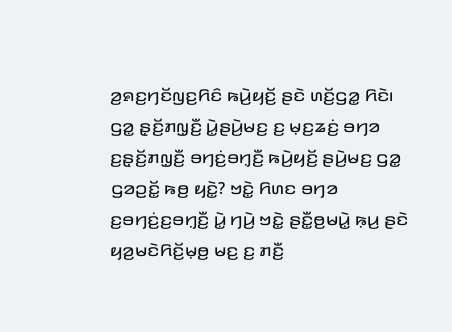ꤤ꤬ꤎꤢ꤬ꤚꤢꤩꤜꤢ꤬ꤖꤢꤨ ꤒꤣꤧ꤬ꤟꤢꤩ꤬ ꤔꤢꤧ ꤛꤢꤩ꤬ꤞꤤ꤭ ꤖꤢꤧ꤯
ꤞꤤ꤭ ꤔ꤫ꤢꤩ꤬ꤊꤜ꤫ꤢꤪ꤬ ꤣꤧ꤭ꤔꤣꤧ꤬ꤗꤢ꤬ ꤢ꤬ ꤗ꤫ꤢ꤬ꤘꤢꤦ꤬ ꤋꤚꤤ ꤢ꤬ꤔ꤫ꤢꤩ꤬ꤊꤜ꤫ꤢꤪ꤬ ꤋꤚꤢꤦ꤬ꤋꤚ꤫ꤢꤪ꤬ ꤒꤣꤧ꤬ꤟꤢꤩ꤬ ꤔꤣꤧ꤬ꤗꤢ꤬ ꤞꤤ꤭ ꤞꤤꤑꤢꤩ꤭ ꤒꤥ꤬ ꤟꤢꤧ꤭? ꤠꤢꤧ꤭ ꤖꤛꤢ ꤋꤚꤤ ꤢ꤬ꤋꤚꤢꤦ꤬ꤢ꤬ꤋꤚ꤫ꤢꤪ꤬ ꤣꤧ꤭ ꤚꤣꤧ꤬ ꤠꤢꤧ꤭ ꤔꤢꤪ꤭ꤥ꤬ꤗꤣꤧ꤭ ꤒ꤫ꤣ꤬ ꤔꤢꤧ ꤟꤤ꤬ꤗꤢꤧꤖꤢꤩ꤬ꤗ꤫ꤥ꤬ ꤗꤢ꤬ ꤢ꤬ ꤊꤢꤪ꤬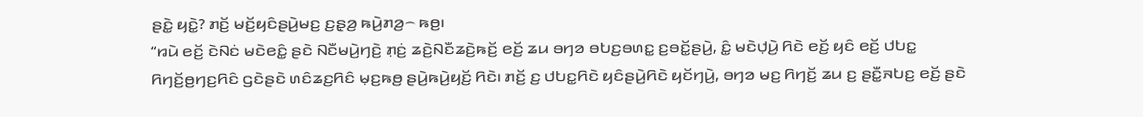ꤔꤢꤧ꤭ ꤟꤢꤧ꤭? ꤊꤢꤩ꤬ ꤗꤢꤩ꤬ꤟꤢꤨꤔꤣꤧ꤬ꤗꤢ꤬ ꤢ꤬ꤔ꤫ꤤ꤬ ꤒꤣꤧ꤬ꤊꤤ꤬꤮ ꤒꤥ꤬꤯
“ꤙꤣꤧ ꤕꤢꤩ꤬ ꤢꤧꤡꤢꤦ ꤗꤢꤧꤕꤢꤨ꤭ ꤔꤢꤧ ꤡꤢꤪꤗꤣꤧ꤬ꤚꤢꤧ꤬ ꤊ꤫ꤢꤦ꤬ ꤘꤢꤧ꤬ꤡꤢꤪꤘꤢꤧ꤬ꤒꤢꤩ꤬ ꤕꤢꤩ꤬ ꤘꤣ ꤋꤚꤤ ꤋꤝꤢ꤬ꤋꤛꤢ꤭ ꤢ꤬ꤋꤢꤩ꤭ꤔꤣꤧ꤬, ꤢꤨ꤭ ꤗꤢꤧꤓ꤫ꤣꤧ꤬ ꤖꤢꤧ ꤕꤢꤩ꤬ ꤟꤢꤨ ꤕꤢꤩ꤬ ꤓꤝꤢ꤭ ꤖꤚꤢꤩ꤬ꤥ꤬ꤚꤢ꤬ꤖꤢꤨ ꤞꤢꤧꤔꤢꤧ ꤛꤢꤨꤘꤢ꤬ꤖꤢꤨ ꤗ꤫ꤢ꤬ꤒꤥ꤬ ꤔꤣꤧ꤬ꤒꤣꤧ꤬ꤟꤢꤩ꤬ ꤖꤢꤧ꤯ ꤊꤢꤩ꤬ ꤢ꤬ ꤓꤝꤢ꤭ꤖꤢꤧ ꤟꤢꤨꤔꤣꤧ꤬ꤖꤢꤧ ꤟꤢꤩꤚꤣꤧ꤬, ꤋꤚꤤ ꤗꤢ꤬ ꤖꤚꤢꤩ꤬ ꤘꤣ ꤢ꤬ ꤔꤢꤪ꤭ꤏꤝꤢ꤬ ꤕꤢꤩ꤬ ꤔꤢꤧ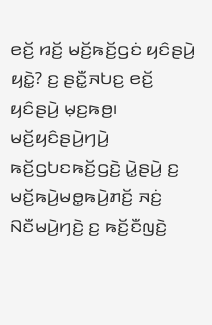ꤕꤢꤩ꤬ ꤙꤢꤩ꤬ ꤗꤢꤩ꤬ꤒꤢꤩ꤬ꤞꤢꤦ ꤟꤢꤨꤔꤣꤧ꤬ ꤟꤢꤧ꤭? ꤢ꤬ ꤔꤢꤪ꤭ꤏꤝꤢ꤬ ꤕꤢꤩ꤬ ꤟꤢꤨꤔꤣꤧ꤬ ꤗ꤫ꤢ꤬ꤒꤥ꤬꤯
ꤗꤢꤩ꤬ꤟꤢꤨꤔꤣꤧ꤬ꤚꤣꤧ꤬ ꤒꤢꤩ꤬ꤞꤝꤢꤒꤢꤩ꤬ꤞꤢꤧ꤬ ꤣꤧ꤭ꤔꤣꤧ꤬ ꤢ꤬ ꤗꤢꤩ꤬ꤒꤣꤧ꤬ꤗꤥ꤭ꤒꤣꤧ꤬ꤊꤢꤩ꤬ ꤏꤢꤦ꤬ ꤡꤢꤪꤗꤣꤧ꤬ꤚꤢꤧ꤬ ꤢ꤬ ꤒꤢꤩ꤬ꤢꤪꤜꤢꤧ꤬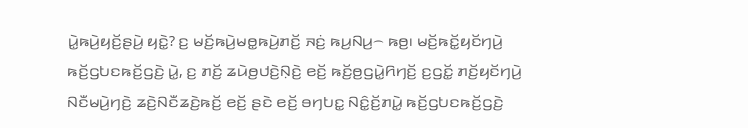ꤣꤧ꤭ꤒꤣꤧ꤬ꤟꤢꤩ꤬ꤔꤣꤧ꤬ ꤟꤢꤧ꤭? ꤢ꤬ ꤗꤢꤩ꤬ꤒꤣꤧ꤬ꤗꤥ꤭ꤒꤣꤧ꤬ꤊꤢꤩ꤬ ꤏꤢꤦ꤬ ꤒꤣ꤬ꤡꤣ꤬꤮ ꤒꤥ꤬꤯ ꤗꤢꤩ꤬ꤒꤢꤩ꤭ꤟꤢꤩꤚꤣꤧ꤬ ꤒꤢꤩ꤬ꤞꤝꤢꤒꤢꤩ꤬ꤞꤢꤧ꤬ ꤣꤧ꤭, ꤢ꤬ ꤊꤢꤩ꤬ ꤘꤣꤧꤥ꤬ꤓꤢꤧ꤬ꤡ꤫ꤢꤧ꤬ ꤕꤢꤩ꤬ ꤒꤢꤩ꤬ꤥ꤬ꤞꤣꤧ꤭ꤖꤚꤢꤩ꤬ ꤢ꤬ꤞꤢꤩ꤭ ꤊꤢꤩ꤬ꤟꤢꤩꤚꤣꤧ꤬ ꤡꤢꤪꤗꤣꤧ꤬ꤚꤢꤧ꤬ ꤘꤢꤧ꤬ꤡꤢꤪꤘꤢꤧ꤬ꤒꤢꤩ꤬ ꤕꤢꤩ꤬ ꤔꤢꤧ ꤕꤢꤩ꤬ ꤋꤚꤝꤢ꤭ ꤡꤢꤨ꤭ꤢꤩ꤬ꤊꤣꤧ꤭ ꤒꤢꤩ꤬ꤞꤝꤢꤒꤢꤩ꤬ꤞꤢꤧ꤬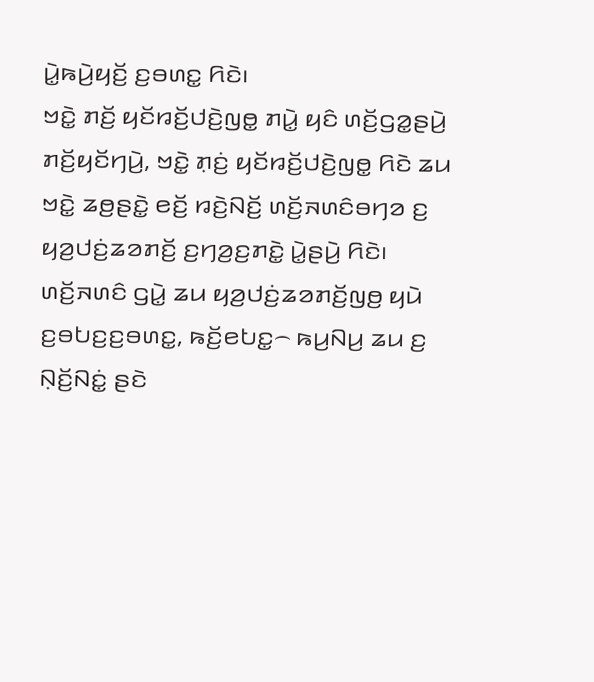ꤣꤧ꤭ꤒꤣꤧ꤬ꤟꤢꤩ꤬ ꤢ꤬ꤋꤛꤢ꤭ ꤖꤢꤧ꤯
ꤠꤢꤧ꤭ ꤊꤢꤩ꤬ ꤟꤢꤩꤙꤢꤩ꤬ꤓꤢꤧ꤬ꤜꤥ꤭ ꤊꤣꤧ꤭ ꤟꤢꤨ ꤛꤢꤩ꤬ꤞꤤ꤭ꤔꤣꤧ꤬ ꤊꤢꤩ꤬ꤟꤢꤩꤚꤣꤧ꤬, ꤠꤢꤧ꤭ ꤊ꤫ꤢꤦ꤬ ꤟꤢꤩꤙꤢꤩ꤬ꤓꤢꤧ꤬ꤜꤥ꤭ ꤖꤢꤧ ꤘꤣ ꤠꤢꤧ꤭ ꤘꤥ꤬ꤔꤢꤧ꤭ ꤕꤢꤩ꤬ ꤙꤢꤧ꤬ꤡꤢꤩ꤬ ꤛꤢꤩ꤬ꤏꤛꤢꤨꤋꤚꤤ ꤢ꤬ ꤟꤤ꤬ꤓꤢꤦ꤬ꤘꤤꤊꤢꤩ꤬ ꤢ꤬ꤚꤤ꤬ꤢ꤬ꤊꤢꤧ꤭ ꤣꤧ꤭ꤔꤣꤧ꤬ ꤖꤢꤧ꤯ ꤛꤢꤩ꤬ꤏꤛꤢꤨ ꤞꤣꤧ꤭ ꤘꤣ ꤟꤤ꤬ꤓꤢꤦ꤬ꤘꤤꤊꤢꤩ꤬ꤜꤥ꤬ ꤟꤣꤧ ꤢ꤬ꤋꤝꤢ꤬ꤢ꤬ꤋꤛꤢ꤭, ꤒꤢꤩ꤬ꤕꤝꤢ꤭꤮ ꤒꤣ꤬ꤡꤣ꤬ ꤘꤣ ꤢ꤬ ꤡ꤫ꤢꤩ꤬ꤡꤢꤦ꤭ ꤔꤢꤧ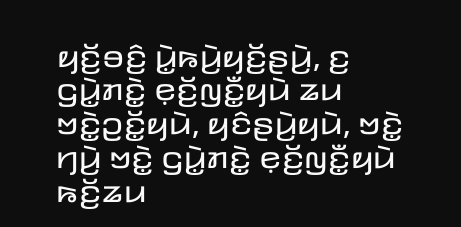ꤟꤢꤩ꤬ꤋꤢꤨ꤬ ꤣꤧ꤭ꤒꤣꤧ꤬ꤟꤢꤩ꤬ꤔꤣꤧ꤬, ꤢ꤬ ꤞꤣꤧ꤭ꤊꤢꤧ꤭ ꤕ꤫ꤢꤩ꤬ꤜꤢꤪ꤭ꤟꤣꤧ ꤘꤣ ꤠꤢꤧ꤭ꤑꤢꤩ꤭ꤟꤣꤧ, ꤟꤢꤨꤔꤣꤧ꤬ꤟꤣꤧ, ꤠꤢꤧ꤭ ꤚꤣꤧ꤬ ꤠꤢꤧ꤭ ꤞꤣꤧ꤭ꤊꤢꤧ꤭ ꤕ꤫ꤢꤩ꤬ꤜꤢꤪ꤭ꤟꤣꤧ ꤒꤢꤩ꤬ꤘꤣ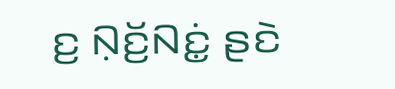ꤢ꤬ ꤡ꤫ꤢꤩ꤬ꤡꤢꤦ꤭ ꤔꤢꤧ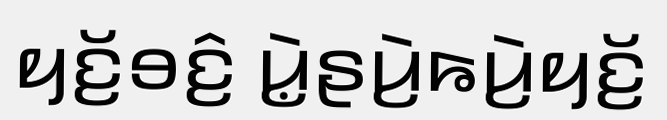ꤟꤢꤩ꤬ꤋꤢꤨ꤬ ꤣꤧ꤭ꤔꤣꤧ꤬ꤒꤣꤧ꤬ꤟꤢꤩ꤬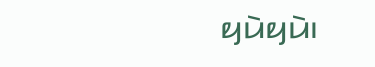ꤟꤣꤧꤟꤣꤧ꤯